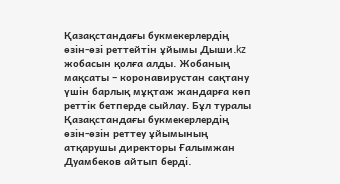Қазақстандағы букмекерлердің өзін-өзі реттейтін ұйымы Дыши.kz жобасын қолға алды. Жобаның мақсаты – коронавирустан сақтану үшін барлық мұқтаж жандарға көп реттік бетперде сыйлау. Бұл туралы Қазақстандағы букмекерлердің өзін-өзін реттеу ұйымының атқарушы директоры Ғалымжан Дуамбеков айтып берді.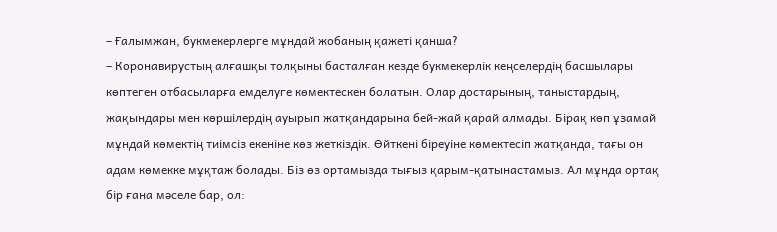– Ғалымжан, букмекерлерге мұндай жобаның қажеті қанша?
– Коронавирустың алғашқы толқыны басталған кезде букмекерлік кеңселердің басшылары көптеген отбасыларға емделуге көмектескен болатын. Олар достарының, таныстардың, жақындары мен көршілердің ауырып жатқандарына бей-жай қарай алмады. Бірақ көп ұзамай мұндай көмектің тиімсіз екеніне көз жеткіздік. Өйткені біреуіне көмектесіп жатқанда, тағы он адам көмекке мұқтаж болады. Біз өз ортамызда тығыз қарым-қатынастамыз. Ал мұнда ортақ бір ғана мәселе бар, ол: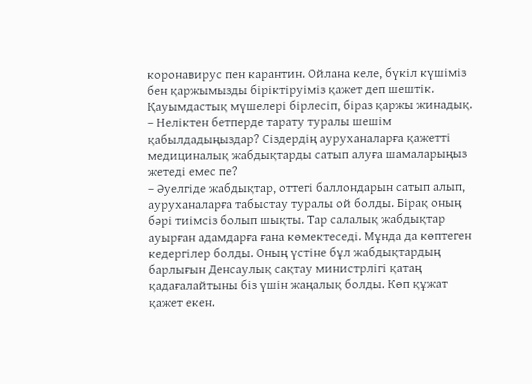коронавирус пен карантин. Ойлана келе, бүкіл күшіміз бен қаржымызды біріктіруіміз қажет деп шештік. Қауымдастық мүшелері бірлесіп, біраз қаржы жинадық.
– Неліктен бетперде тарату туралы шешім қабылдадыңыздар? Сіздердің ауруханаларға қажетті медициналық жабдықтарды сатып алуға шамаларыңыз жетеді емес пе?
– Әуелгіде жабдықтар, оттегі баллондарын сатып алып, ауруханаларға табыстау туралы ой болды. Бірақ оның бәрі тиімсіз болып шықты. Тар салалық жабдықтар ауырған адамдарға ғана көмектеседі. Мұнда да көптеген кедергілер болды. Оның үстіне бұл жабдықтардың барлығын Денсаулық сақтау министрлігі қатаң қадағалайтыны біз үшін жаңалық болды. Көп құжат қажет екен.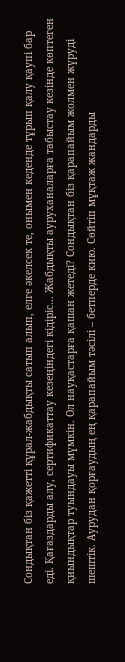Сондықтан біз қажетті құрал-жабдықты сатып алып, елге әкелсек те, онымен кеденде тұрып қалу қаупі бар еді. Қағаздарды алу, сертификаттау кезеңіндегі кідіріс… Жабдықты ауруханаларға табыстау кезінде көптеген қиындықтар туындауы мүмкін. Ол науқастарға қашан жетеді? Сондықтан біз қарапайым жолмен жүруді шештік. Аурудан қорғаудың ең қарапайым тәсілі – бетперде кию. Сөйтіп мұқтаж жандарды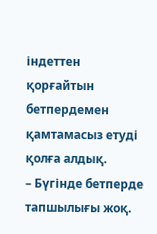індеттен қорғайтын бетпердемен қамтамасыз етуді қолға алдық.
– Бүгінде бетперде тапшылығы жоқ.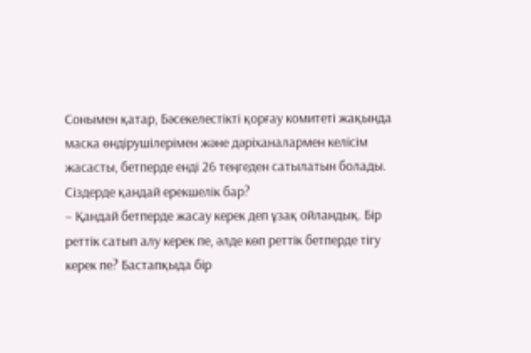Сонымен қатар, Бәсекелестікті қорғау комитеті жақында маска өндірушілерімен және дәріханалармен келісім жасасты, бетперде енді 26 теңгеден сатылатын болады. Сіздерде қандай ерекшелік бар?
– Қандай бетперде жасау керек деп ұзақ ойландық. Бір реттік сатып алу керек пе, әлде көп реттік бетперде тігу керек пе? Бастапқыда бір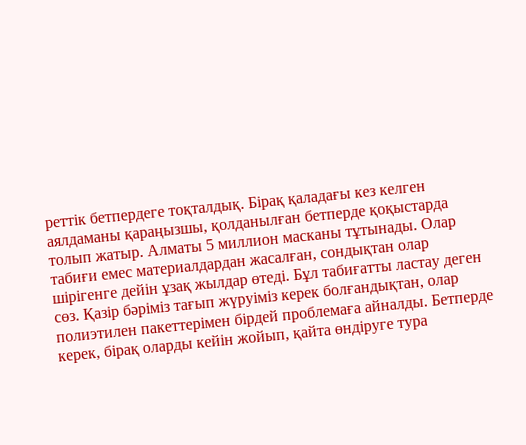реттік бетпердеге тоқталдық. Бірақ қаладағы кез келген аялдаманы қараңызшы, қолданылған бетперде қоқыстарда толып жатыр. Алматы 5 миллион масканы тұтынады. Олар табиғи емес материалдардан жасалған, сондықтан олар шірігенге дейін ұзақ жылдар өтеді. Бұл табиғатты ластау деген сөз. Қазір бәріміз тағып жүруіміз керек болғандықтан, олар полиэтилен пакеттерімен бірдей проблемаға айналды. Бетперде керек, бірақ оларды кейін жойып, қайта өндіруге тура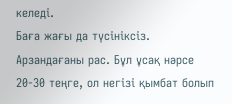келеді.
Баға жағы да түсініксіз. Арзандағаны рас. Бұл ұсақ нәрсе 20-30 теңге, ол негізі қымбат болып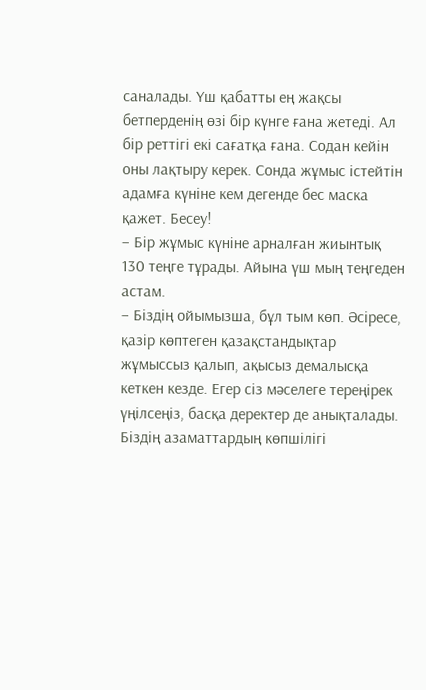саналады. Үш қабатты ең жақсы бетперденің өзі бір күнге ғана жетеді. Ал бір реттігі екі сағатқа ғана. Содан кейін оны лақтыру керек. Сонда жұмыс істейтін адамға күніне кем дегенде бес маска қажет. Бесеу!
– Бір жұмыс күніне арналған жиынтық 130 теңге тұрады. Айына үш мың теңгеден астам.
– Біздің ойымызша, бұл тым көп. Әсіресе, қазір көптеген қазақстандықтар жұмыссыз қалып, ақысыз демалысқа кеткен кезде. Егер сіз мәселеге тереңірек үңілсеңіз, басқа деректер де анықталады. Біздің азаматтардың көпшілігі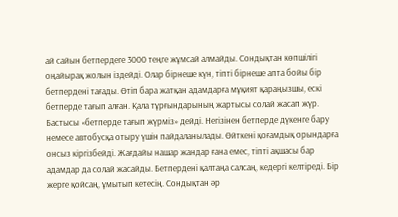ай сайын бетпердеге 3000 теңге жұмсай алмайды. Сондықтан көпшілігі оңайырақ жолын іздейді. Олар бірнеше күн, тіпті бірнеше апта бойы бір бетпердені тағады. Өтіп бара жатқан адамдарға мұқият қараңызшы, ескі бетперде тағып алған. Қала тұрғындарының жартысы солай жасап жүр. Бастысы «бетперде тағып жүрміз» дейді. Негізінен бетперде дүкенге бару немесе автобусқа отыру үшін пайдаланылады. Өйткені қоғамдық орындарға онсыз кіргізбейді. Жағдайы нашар жандар ғана емес, тіпті ақшасы бар адамдар да солай жасайды. Бетпердені қалтаңа салсаң, кедергі келтіреді. Бір жерге қойсаң, ұмытып кетесің. Сондықтан әр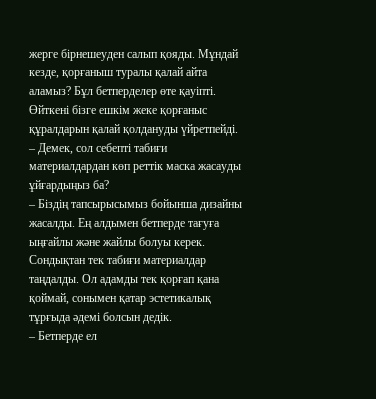жерге бірнешеуден салып қояды. Мұндай кезде, қорғаныш туралы қалай айта аламыз? Бұл бетперделер өте қауіпті. Өйткені бізге ешкім жеке қорғаныс құралдарын қалай қолдануды үйретпейді.
– Демек, сол себепті табиғи материалдардан көп реттік маска жасауды ұйғардыңыз ба?
– Біздің тапсырысымыз бойынша дизайны жасалды. Ең алдымен бетперде тағуға ыңғайлы және жайлы болуы керек. Сондықтан тек табиғи материалдар таңдалды. Ол адамды тек қорғап қана қоймай, сонымен қатар эстетикалық тұрғыда әдемі болсын дедік.
– Бетперде ел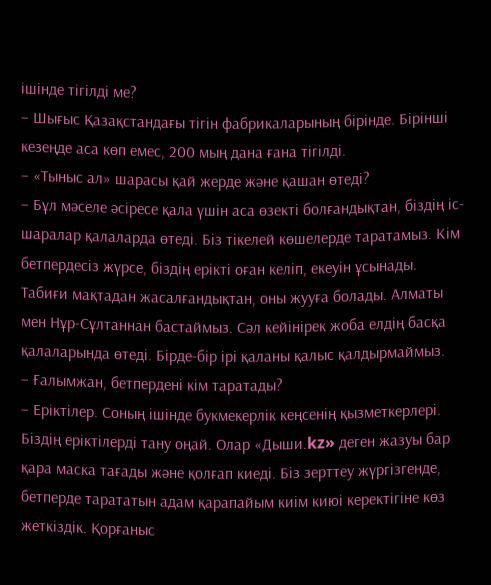ішінде тігілді ме?
– Шығыс Қазақстандағы тігін фабрикаларының бірінде. Бірінші кезеңде аса көп емес, 200 мың дана ғана тігілді.
– «Тыныс ал» шарасы қай жерде және қашан өтеді?
– Бұл мәселе әсіресе қала үшін аса өзекті болғандықтан, біздің іс-шаралар қалаларда өтеді. Біз тікелей көшелерде таратамыз. Кім бетпердесіз жүрсе, біздің ерікті оған келіп, екеуін ұсынады. Табиғи мақтадан жасалғандықтан, оны жууға болады. Алматы мен Нұр-Сұлтаннан бастаймыз. Сәл кейінірек жоба елдің басқа қалаларында өтеді. Бірде-бір ірі қаланы қалыс қалдырмаймыз.
– Ғалымжан, бетпердені кім таратады?
– Еріктілер. Соның ішінде букмекерлік кеңсенің қызметкерлері. Біздің еріктілерді тану оңай. Олар «Дыши.kz» деген жазуы бар қара маска тағады және қолғап киеді. Біз зерттеу жүргізгенде, бетперде тарататын адам қарапайым киім киюі керектігіне көз жеткіздік. Қорғаныс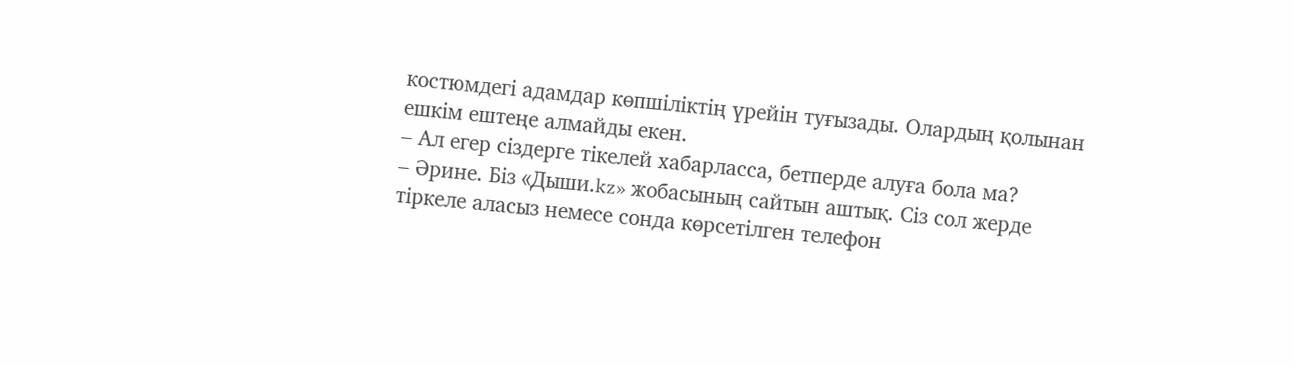костюмдегі адамдар көпшіліктің үрейін туғызады. Олардың қолынан ешкім ештеңе алмайды екен.
– Ал егер сіздерге тікелей хабарласса, бетперде алуға бола ма?
– Әрине. Біз «Дыши.kz» жобасының сайтын аштық. Сіз сол жерде тіркеле аласыз немесе сонда көрсетілген телефон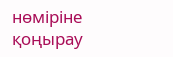нөміріне қоңырау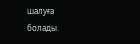шалуға болады.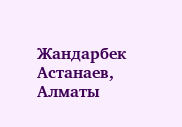Жандарбек Астанаев,
Алматы